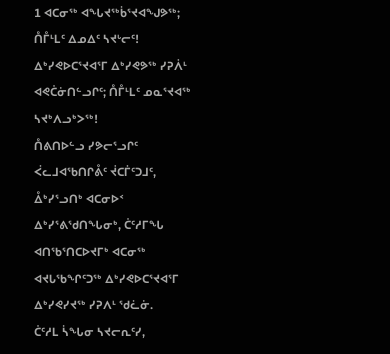1 ᐊᑕᓂᖅ ᐊᖓᔪᖅᑳᕐᔪᐊᖑᕗᖅ; ᑍᒤᒻᒪᑦ ᐃᓄᐃᑦ ᓴᔪᒡᓕᑦ! ᐃᒃᓯᕙᐅᑕᕐᔪᐊᕐᒥ ᐃᒃᓯᕙᕗᖅ ᓯᕈᐲᒻ ᐊᕙᑖᓃᑎᓪᓗᒋᑦ; ᑍᒤᒻᒪᑦ ᓄᓇᕐᔪᐊᖅ ᓴᔪᒃᐱᓗᒃᐳᖅ!
ᑍᕕᑎᐅᓪᓗ ᓯᕗᓕᕐᓗᒋᑦ ᐹᓚᒧᐊᖃᑎᒋᕔᑦ ᔫᑕᒦᑦᑐᒧᑦ, ᐂᒃᓯᕐᓗᑎᒃ ᐊᑕᓂᐅᑉ ᐃᒃᓯᕐᕕᖁᑎᖓᓂᒃ, ᑖᑦᓱᒥᖓ ᐊᑎᖃᕐᑎᑕᐅᔪᒥᒃ ᐊᑕᓂᖅ ᐊᔪᒐᖃᖏᑦᑐᖅ ᐃᒃᓯᕙᐅᑕᕐᔪᐊᕐᒥ ᐃᒃᓯᕙᓯᔪᖅ ᓯᕈᐱᒻ ᖁᓛᓃ.
ᑖᑦᓱᒪ ᓵᖓᓂ ᓴᔪᓕᕆᑦᓯ,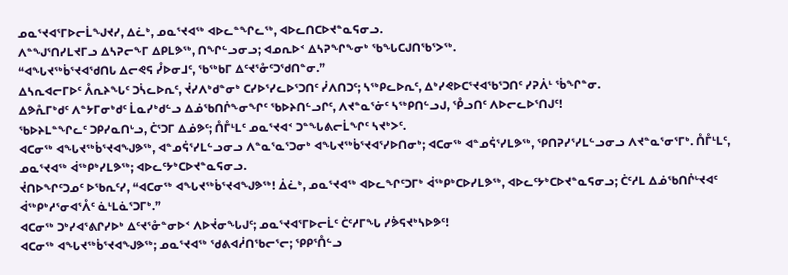ᓄᓇᕐᔪᐊᕐᒥᐅᓕᒫᖑᔪᓯ, ᐃᓛᒃ, ᓄᓇᕐᔪᐊᖅ ᐊᐅᓚᓐᖏᓚᖅ, ᐊᐅᓚᑎᑕᐅᔪᓐᓇᕋᓂᓗ.
ᐱᓐᖑᕐᑎᓯᒪᔪᒥᓗ ᐃᓴᕈᓕᖕᒥ ᐃᑭᒪᕗᖅ, ᑎᖏᓪᓗᓂᓗ; ᐊᓄᕆᐅᑉ ᐃᓴᕈᖏᖕᓂᒃ ᖃᖓᑕᒍᑎᖃᕐᐳᖅ.
“ᐊᖓᔪᖅᑳᕐᔪᐊᖁᑎᒐ ᐃᓕᕙᕋ ᓮᐅᓂᒧᑦ, ᖃᖅᑲᒥ ᐃᑦᔪᕐᓁᑦᑐᖁᑎᓐᓂ.”
ᐃᓴᕆᐊᓕᒥᐅᑦ ᐰᕆᔨᖓᑦ ᑐᓵᓚᐅᕆᑦ, ᔫᓯᐱᒃᑯᓐᓂᒃ ᑕᓯᐅᕐᓯᓚᐅᕐᑐᑎᑦ ᓰᐱᑎᑐᑦ; ᓴᖅᑭᓚᐅᕆᑦ, ᐃᒃᓯᕙᐅᑕᕐᔪᐊᖃᕐᑐᑎᑦ ᓯᕈᐲᒻ ᖄᖏᓐᓂ.
ᐃᕗᕅᒥᒃᑯᑦ ᐱᓐᔭᒥᓂᒃᑯᑦ ᒫᓇᓯᒃᑯᓪᓗ ᐃᓅᖃᑎᒌᖕᓂᖏᑦ ᖃᐅᔨᑎᓪᓗᒋᑦ, ᐱᔪᓐᓇᕐᓃᑦ ᓴᖅᑭᑎᓪᓗᒍ, ᕾᓗᑎᑦ ᐱᐅᓕᓚᐅᕐᑎᒍᑦ!
ᖃᐅᔨᒪᓐᖏᓚᑦ ᑐᑭᓯᓇᑎᒡᓗ, ᑖᕐᑐᒥ ᐃᓅᕗᑦ; ᑍᒤᒻᒪᑦ ᓄᓇᕐᔪᐊᑉ ᑐᓐᖓᕕᓕᒫᖏᑦ ᓴᔪᒃᐳᑦ.
ᐊᑕᓂᖅ ᐊᖓᔪᖅᑳᕐᔪᐊᖑᕗᖅ, ᐊᓐᓄᕌᕐᓯᒪᓪᓗᓂᓗ ᐱᓐᓇᕐᓇᕐᑐᓂᒃ ᐊᖓᔪᖅᑳᕐᔪᐊᕐᓯᐅᑎᓂᒃ; ᐊᑕᓂᖅ ᐊᓐᓄᕌᕐᓯᒪᕗᖅ, ᕿᑎᕈᓯᕐᓯᒪᓪᓗᓂᓗ ᐱᔪᓐᓇᕐᓂᕐᒥᒃ. ᑍᒤᒻᒪᑦ, ᓄᓇᕐᔪᐊᖅ ᐋᖅᑭᒃᓯᒪᕗᖅ; ᐊᐅᓚᑦᔭᒃᑕᐅᔪᓐᓇᕋᓂᓗ.
ᔫᑎᐅᖏᑦᑐᓄᑦ ᐅᖃᕆᑦᓯ, “ᐊᑕᓂᖅ ᐊᖓᔪᖅᑳᕐᔪᐊᖑᕗᖅ! ᐄᓛᒃ, ᓄᓇᕐᔪᐊᖅ ᐊᐅᓚᖏᑦᑐᒥᒃ ᐋᖅᑭᒃᑕᐅᓯᒪᕗᖅ, ᐊᐅᓚᑦᔭᒃᑕᐅᔪᓐᓇᕋᓂᓗ; ᑖᑦᓱᒪ ᐃᓅᖃᑎᒌᒡᔪᐊᑦ ᐋᖅᑭᒃᓱᕐᓂᐊᕐᐰᑦ ᓈᒻᒪᓈᕐᑐᒥᒃ.”
ᐊᑕᓂᖅ ᑐᒃᓯᐊᕐᕕᒋᓯᐅᒃ ᐃᑦᔪᕐᓁᓐᓂᐅᑉ ᐱᐅᔫᓂᖓᒍᑦ; ᓄᓇᕐᔪᐊᕐᒥᐅᓕᒫᑦ ᑖᑦᓱᒥᖓ ᓯᕘᕋᔪᒃᓴᐅᕗᑦ!
ᐊᑕᓂᖅ ᐊᖓᔪᖅᑳᕐᔪᐊᖑᕗᖅ; ᓄᓇᕐᔪᐊᖅ ᖁᕕᐊᓲᑎᖃᓕᕐᓕ; ᕿᑭᕐᑍᓪᓗ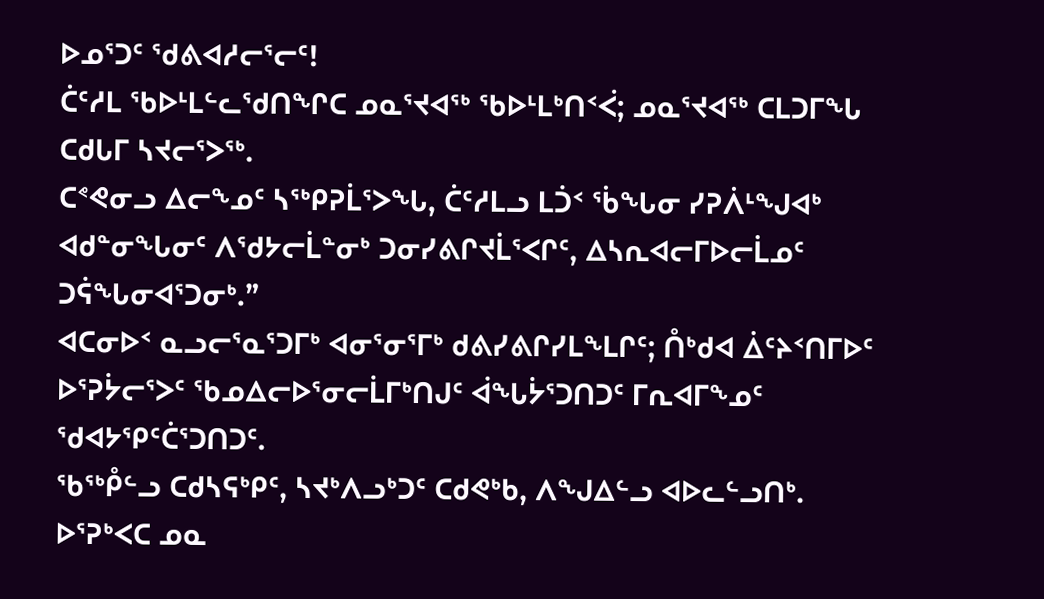ᐅᓄᕐᑐᑦ ᖁᕕᐊᓱᓕᕐᓕᑦ!
ᑖᑦᓱᒪ ᖃᐅᒻᒪᓪᓚᖁᑎᖏᑕ ᓄᓇᕐᔪᐊᖅ ᖃᐅᒻᒪᒃᑎᑉᐹ; ᓄᓇᕐᔪᐊᖅ ᑕᒪᑐᒥᖓ ᑕᑯᒐᒥ ᓴᔪᓕᕐᐳᖅ.
ᑕᕝᕙᓂᓗ ᐃᓕᖕᓄᑦ ᓴᖅᑭᕈᒫᕐᐳᖓ, ᑖᑦᓱᒪᓗ ᒪᑑᑉ ᖄᖓᓂ ᓯᕈᐲᒻᖑᐊᒃ ᐊᑯᓐᓂᖓᓂᑦ ᐱᖁᔭᓕᒫᓐᓂᒃ ᑐᓂᓯᕕᒋᔪᒫᕐᐸᒋᑦ, ᐃᓴᕆᐊᓕᒥᐅᓕᒫᓄᑦ ᑐᕌᖓᓂᐊᕐᑐᓂᒃ.”
ᐊᑕᓂᐅᑉ ᓇᓗᓕᕐᓇᕐᑐᒥᒃ ᐊᓂᕐᓂᕐᒥᒃ ᑯᕕᓯᕕᒋᓯᒪᖕᒪᒋᑦ; ᑍᒃᑯᐊ ᐄᑦᔨᑉᑎᒥᐅᑦ ᐅᕐᕈᔮᓕᕐᐳᑦ ᖃᓄᐃᓕᐅᕐᓂᓕᒫᒥᒃᑎᒍᑦ ᐋᖓᔮᕐᑐᑎᑐᑦ ᒥᕆᐊᒥᖕᓄᑦ ᖁᐊᔭᕿᑦᑖᕐᑐᑎᑐᑦ.
ᖃᖅᑬᓪᓗ ᑕᑯᓴᕋᒃᑭᑦ, ᓴᔪᒃᐱᓗᒃᑐᑦ ᑕᑯᕙᒃᑲ, ᐱᖑᐃᓪᓗ ᐊᐅᓚᓪᓗᑎᒃ.
ᐅᕐᕈᒃᐸᑕ ᓄᓇ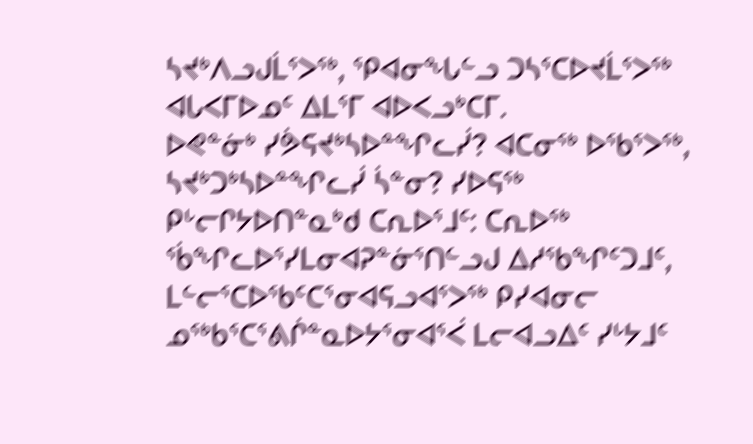ᓴᔪᒃᐱᓗᒍᒫᕐᐳᖅ, ᕿᐊᓂᖓᓪᓗ ᑐᓴᕐᑕᐅᔪᒫᕐᐳᖅ ᐊᒐᐸᒥᐅᓄᑦ ᐃᒪᕐᒥ ᐊᐅᐸᓗᒃᑕᒥ.
ᐅᕙᓐᓃᒃ ᓯᕘᕋᔪᒃᓴᐅᓐᖏᓚᓰ? ᐊᑕᓂᖅ ᐅᖃᕐᐳᖅ, ᓴᔪᒃᑐᒃᓴᐅᓐᖏᓚᓰ ᓵᓐᓂ? ᓯᐅᕋᖅ ᑭᒡᓕᒋᔭᐅᑎᓐᓇᒃᑯ ᑕᕆᐅᕐᒧᑦ: ᑕᕆᐅᖅ ᖄᖏᓚᐅᕐᓯᒪᓂᐊᕈᓐᓃᕐᑎᓪᓗᒍ ᐃᓱᖃᖏᑦᑐᒧᑦ, ᒪᓪᓕᕐᑕᐅᖃᑦᑕᕐᓂᐊᕋᓗᐊᕐᐳᖅ ᑭᓯᐊᓂᓕ ᓄᖅᑲᕐᑕᕐᕕᒌᓐᓇᐅᔭᕐᓂᐊᕐᐹ ᒪᓕᐊᓗᐃᑦ ᓯᒡᔭᒧᑦ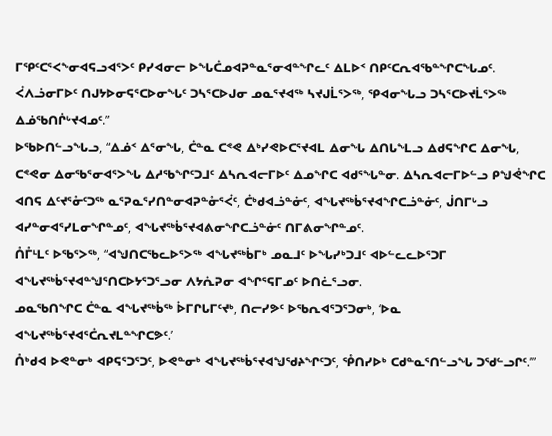ᒥᕿᑦᑕᕐᐸᖕᓂᐊᕋᓗᐊᕐᐳᑦ ᑭᓯᐊᓂᓕ ᐅᖓᑖᓄᐊᕈᓐᓇᕐᓂᐊᓐᖏᓚᑦ ᐃᒪᐅᑉ ᑎᑭᑦᑕᕆᐊᖃᓐᖏᑕᖓᓄᑦ.
ᐹᐱᓘᓂᒥᐅᑦ ᑎᒍᔭᐅᓂᕋᕐᑕᐅᓂᖓᑦ ᑐᓴᕐᑕᐅᒍᓂ ᓄᓇᕐᔪᐊᖅ ᓴᔪᒍᒫᕐᐳᖅ, ᕿᐊᓂᖓᓗ ᑐᓴᕐᑕᐅᔪᒫᕐᐳᖅ ᐃᓅᖃᑎᒌᒡᔪᐊᓄᑦ.”
ᐅᖃᐅᑎᓪᓗᖓᓗ, “ᐃᓅᑉ ᐃᕐᓂᖓ, ᑖᓐᓇ ᑕᕝᕙ ᐃᒃᓯᕙᐅᑕᕐᔪᐊᒪ ᐃᓂᖓ ᐃᑎᒐᖕᒪᓗ ᐃᑯᕋᖏᑕ ᐃᓂᖓ, ᑕᕝᕙᓂ ᐃᓂᖃᕐᓂᐊᕐᐳᖓ ᐃᓱᖃᖏᑦᑐᒧᑦ ᐃᓴᕆᐊᓕᒥᐅᑦ ᐃᓄᖏᑕ ᐊᑯᕐᖓᓐᓂ. ᐃᓴᕆᐊᓕᒥᐅᓪᓗ ᑭᖑᕚᖏᑕ ᐊᑎᕋ ᐃᑦᔪᕐᓁᑦᑐᖅ ᓇᕐᕈᓇᕐᓯᑎᓐᓂᐊᕈᓐᓁᕐᐹᑦ, ᑖᒃᑯᐊᓘᓐᓃᑦ, ᐊᖓᔪᖅᑳᕐᔪᐊᖏᑕᓘᓐᓃᑦ, ᒎᑎᒥᒡᓗ ᐊᓯᓐᓂᐊᕐᓯᒪᓂᖏᓐᓄᑦ, ᐊᖓᔪᖅᑳᕐᔪᐊᕕᓂᖏᑕᓘᓐᓃᑦ ᑎᒥᕕᓂᖏᓐᓄᑦ.
ᑍᒤᒻᒪᑦ ᐅᖃᕐᐳᖅ, “ᐊᖑᑎᑕᖃᓚᐅᕐᐳᖅ ᐊᖓᔪᖅᑳᒥᒃ ᓄᓇᒧᑦ ᐅᖓᓯᒃᑐᒧᑦ ᐊᐅᓪᓚᓚᐅᕐᑐᒥ ᐊᖓᔪᖅᑳᕐᔪᐊᓐᖑᕐᑎᑕᐅᔭᕐᑐᕐᓗᓂ ᐱᔭᕇᕈᓂ ᐊᖏᕐᕋᒥᓄᑦ ᐅᑎᓛᕐᓗᓂ.
ᓄᓇᖃᑎᖏᑕ ᑖᓐᓇ ᐊᖓᔪᖅᑳᖅ ᐆᒥᒋᒐᒥᑦᔪᒃ, ᑎᓕᓯᕗᑦ ᐅᖃᕆᐊᕐᑐᕐᑐᓂᒃ, ‘ᐅᓇ ᐊᖓᔪᖅᑳᕐᔪᐊᕐᑖᕆᔪᒪᓐᖏᑕᕗᑦ.’
ᑍᒃᑯᐊ ᐅᕙᓐᓂᒃ ᐊᑭᕋᕐᑐᕐᑐᑦ, ᐅᕙᓐᓂᒃ ᐊᖓᔪᖅᑳᕐᔪᐊᖑᖁᔨᖏᑦᑐᑦ, ᕾᑎᓯᐅᒃ ᑕᑯᓐᓇᕐᑎᓪᓗᖓ ᑐᖁᓪᓗᒋᑦ.’”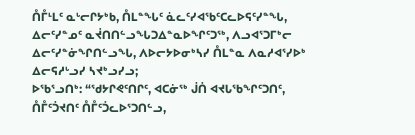ᑍᒤᒻᒪᑦ ᓇᒡᓕᒋᔭᒃᑲ, ᑍᒪᓐᖓᑦ ᓈᓚᑦᓯᐊᖃᑦᑕᓚᐅᕋᑦᓯᓐᖓ, ᐃᓕᑦᓯᓐᓄᑦ ᓇᔫᑎᑎᓪᓗᖓᑐᐃᓐᓇᐅᖏᑦᑐᖅ, ᐱᓗᐊᕐᑐᒥᒃᓕ ᐃᓕᑦᓯᓐᓃᖏᑎᓪᓗᖓ, ᐱᐅᓕᔭᐅᓂᒃᓴᓯ ᑍᒪᓐᓇ ᐱᓇᓱᐊᕐᓯᐅᒃ ᐃᓕᕋᓱᒡᓗᓯ ᓴᔪᒃᓗᓯᓗ;
ᐅᖃᕐᓗᑎᒃ: “ᖁᔭᒋᕙᑦᑎᒋᑦ, ᐊᑕᓃᖅ ᒎᑏ ᐊᔪᒐᖃᖏᑦᑐᑎᑦ, ᑍᒤᑦᑑᔪᑎᑦ ᑍᒤᑦᑑᓚᐅᕐᑐᑎᓪᓗ,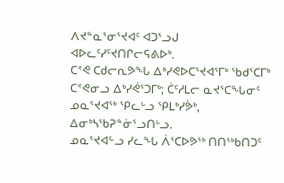ᐱᔪᓐᓇᕐᓂᕐᔪᐊᑦ ᐊᑐᕐᓗᒍ ᐊᐅᓚᑦᓯᑦᔪᑎᒋᓕᕋᕕᐅᒃ.
ᑕᕝᕙ ᑕᑯᓕᕆᕗᖓ ᐃᒃᓯᕙᐅᑕᕐᔪᐊᕐᒥᒃ ᖃᑯᕐᑕᒥᒃ ᑕᕝᕙᓂᓗ ᐃᒃᓯᕚᕐᑐᒥᒃ; ᑖᑦᓱᒪᓕ ᓇᔪᕐᑕᖓᓂᑦ ᓄᓇᕐᔪᐊᖅ ᕿᓚᒡᓗ ᕿᒪᒃᓯᕘᒃ, ᐃᓂᒃᓴᖃᕈᓐᓃᕐᓗᑎᒡᓗ.
ᓄᓇᕐᔪᐊᓪᓗ ᓯᓚᖓ ᐲᕐᑕᐅᕗᖅ ᑎᑎᖅᑲᑎᑐᑦ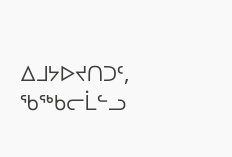ᐃᒧᔭᐅᔪᑎᑐᑦ, ᖃᖅᑲᓕᒫᓪᓗ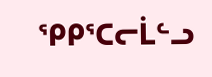ᕿᑭᕐᑕᓕᒫᓪᓗ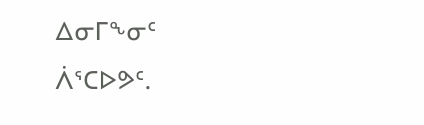ᐃᓂᒥᖕᓂᑦ ᐲᕐᑕᐅᕗᑦ.